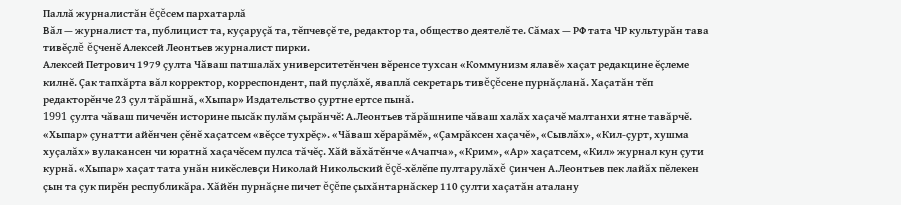Паллă журналистăн ĕçĕсем пархатарлă
Вăл — журналист та, публицист та, куçаруçă та, тĕпчевçĕ те, редактор та, общество деятелĕ те. Сăмах — РФ тата ЧР культурăн тава тивĕçлĕ ĕçченĕ Алексей Леонтьев журналист пирки.
Алексей Петрович 1979 çулта Чăваш патшалăх университетĕнчен вĕренсе тухсан «Коммунизм ялавĕ» хаçат редакцине ĕçлеме килнĕ. Çак тапхăрта вăл корректор, корреспондент, пай пуçлăхĕ, яваплă секретарь тивĕçĕсене пурнăçланă. Хаçатăн тĕп редакторĕнче 23 çул тăрăшнă, «Хыпар» Издательство çуртне ертсе пынă.
1991 çулта чăваш пичечĕн историне пысăк пулăм çырăнчĕ: А.Леонтьев тăрăшнипе чăваш халăх хаçачĕ малтанхи ятне тавăрчĕ. «Хыпар» çунатти айĕнчен çĕнĕ хаçатсем «вĕçсе тухрĕç». «Чăваш хĕрарăмĕ», «Çамрăксен хаçачĕ», «Сывлăх», «Кил-çурт, хушма хуçалăх» вулакансен чи юратнă хаçачĕсем пулса тăчĕç. Хăй вăхăтĕнче «Ачапча», «Крим», «Ар» хаçатсем, «Кил» журнал кун çути курнă. «Хыпар» хаçат тата унăн никĕслевçи Николай Никольский ĕçĕ-хĕлĕпе пултарулăхĕ çинчен А.Леонтьев пек лайăх пĕлекен çын та çук пирĕн республикăра. Хăйĕн пурнăçне пичет ĕçĕпе çыхăнтарнăскер 110 çулти хаçатăн аталану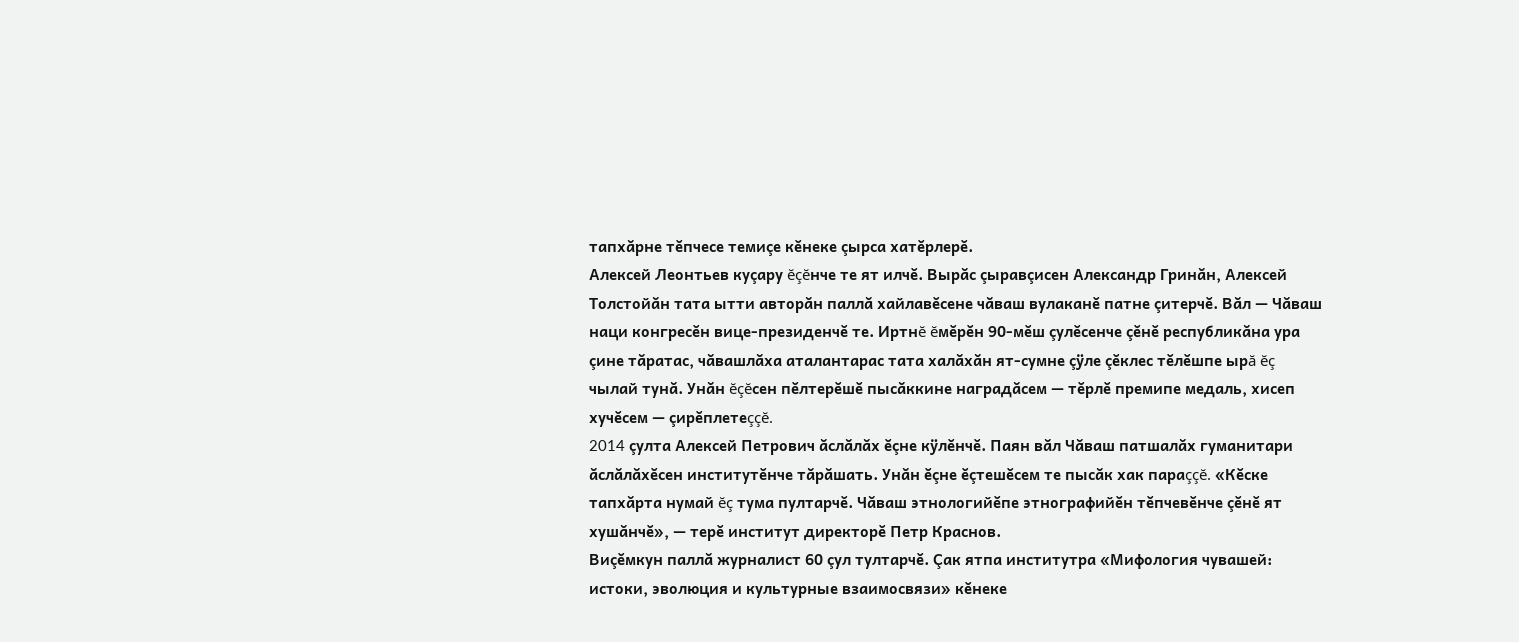тапхăрне тĕпчесе темиçе кĕнеке çырса хатĕрлерĕ.
Алексей Леонтьев куçару ĕçĕнче те ят илчĕ. Вырăс çыравçисен Александр Гринăн, Алексей Толстойăн тата ытти авторăн паллă хайлавĕсене чăваш вулаканĕ патне çитерчĕ. Вăл — Чăваш наци конгресĕн вице-президенчĕ те. Иртнĕ ĕмĕрĕн 90-мĕш çулĕсенче çĕнĕ республикăна ура çине тăратас, чăвашлăха аталантарас тата халăхăн ят-сумне çÿле çĕклес тĕлĕшпе ырă ĕç чылай тунă. Унăн ĕçĕсен пĕлтерĕшĕ пысăккине наградăсем — тĕрлĕ премипе медаль, хисеп хучĕсем — çирĕплетеççĕ.
2014 çулта Алексей Петрович ăслăлăх ĕçне кÿлĕнчĕ. Паян вăл Чăваш патшалăх гуманитари ăслăлăхĕсен институтĕнче тăрăшать. Унăн ĕçне ĕçтешĕсем те пысăк хак параççĕ. «Кĕске тапхăрта нумай ĕç тума пултарчĕ. Чăваш этнологийĕпе этнографийĕн тĕпчевĕнче çĕнĕ ят хушăнчĕ», — терĕ институт директорĕ Петр Краснов.
Виçĕмкун паллă журналист 60 çул тултарчĕ. Çак ятпа институтра «Мифология чувашей: истоки, эволюция и культурные взаимосвязи» кĕнеке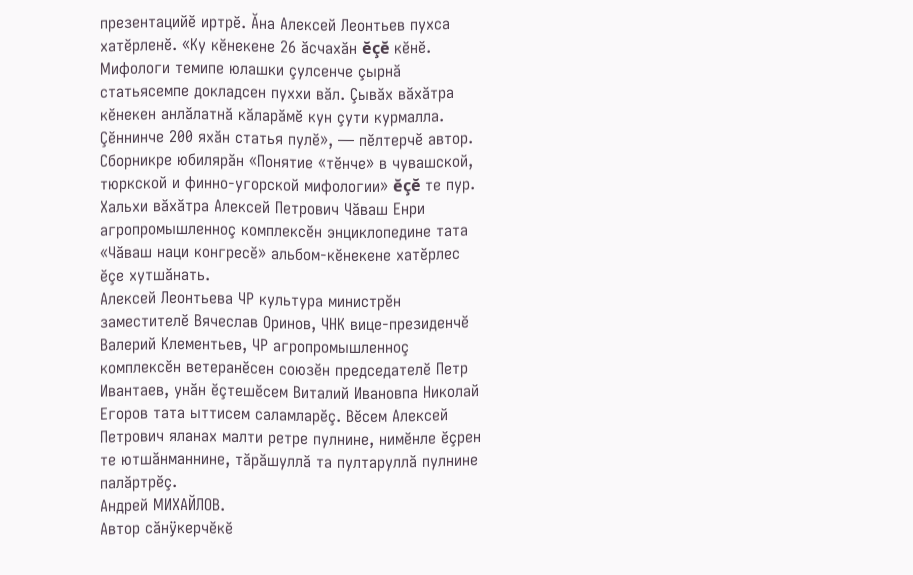презентацийĕ иртрĕ. Ăна Алексей Леонтьев пухса хатĕрленĕ. «Ку кĕнекене 26 ăсчахăн ĕçĕ кĕнĕ. Мифологи темипе юлашки çулсенче çырнă статьясемпе докладсен пуххи вăл. Çывăх вăхăтра кĕнекен анлăлатнă кăларăмĕ кун çути курмалла. Çĕннинче 200 яхăн статья пулĕ», — пĕлтерчĕ автор. Сборникре юбилярăн «Понятие «тĕнче» в чувашской, тюркской и финно-угорской мифологии» ĕçĕ те пур. Хальхи вăхăтра Алексей Петрович Чăваш Енри агропромышленноç комплексĕн энциклопедине тата «Чăваш наци конгресĕ» альбом-кĕнекене хатĕрлес ĕçе хутшăнать.
Алексей Леонтьева ЧР культура министрĕн заместителĕ Вячеслав Оринов, ЧНК вице-президенчĕ Валерий Клементьев, ЧР агропромышленноç комплексĕн ветеранĕсен союзĕн председателĕ Петр Ивантаев, унăн ĕçтешĕсем Виталий Ивановпа Николай Егоров тата ыттисем саламларĕç. Вĕсем Алексей Петрович яланах малти ретре пулнине, нимĕнле ĕçрен те ютшăнманнине, тăрăшуллă та пултаруллă пулнине палăртрĕç.
Андрей МИХАЙЛОВ.
Автор сăнÿкерчĕкĕ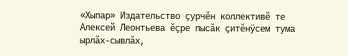«Хыпар» Издательство çурчĕн коллективĕ те Алексей Леонтьева ĕçре пысăк çитĕнÿсем тума ырлăх-сывлăх,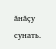ăнăçу сунать.